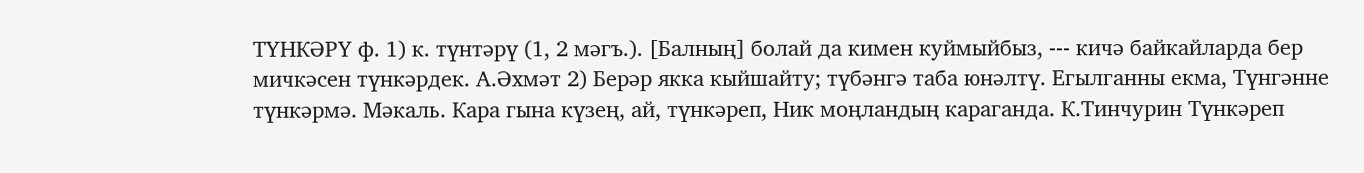ТҮНКӘРҮ ф. 1) к. түнтәрү (1, 2 мәгъ.). [Балның] болай да кимен куймыйбыз, --- кичә байкайларда бер мичкәсен түнкәрдек. А.Әхмәт 2) Берәр якка кыйшайту; түбәнгә таба юнәлтү. Егылганны екма, Түнгәнне түнкәрмә. Мәкаль. Кара гына күзең, ай, түнкәреп, Ник моңландың караганда. К.Тинчурин Түнкәреп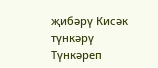җибәрү Кисәк түнкәрү Түнкәреп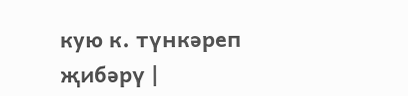кую к. түнкәреп җибәрү |